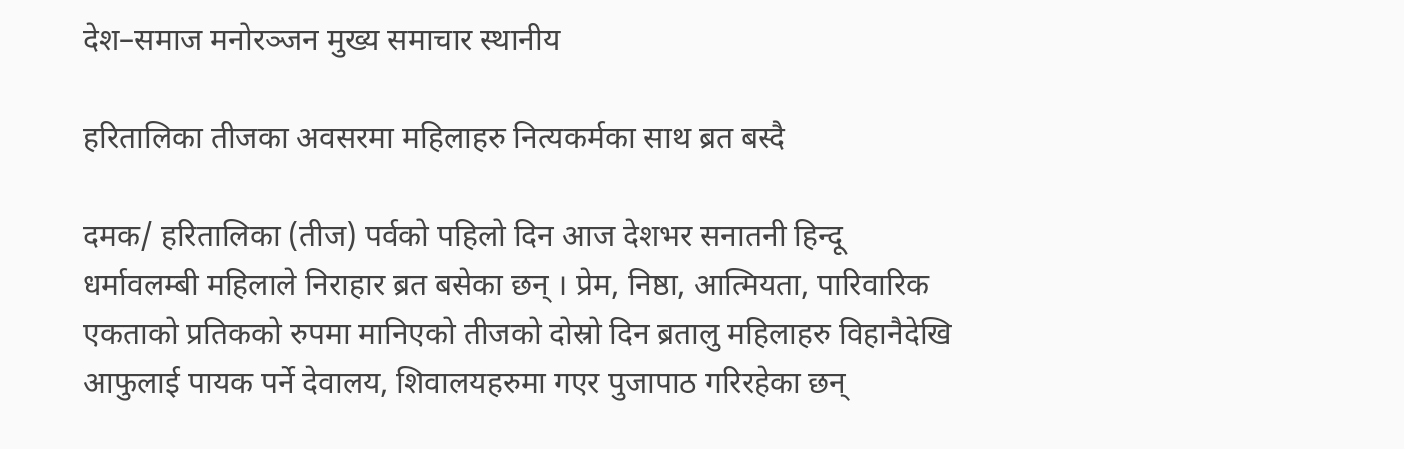देश–समाज मनोरञ्जन मुख्य समाचार स्थानीय

हरितालिका तीजका अवसरमा महिलाहरु नित्यकर्मका साथ ब्रत बस्दै

दमक/ हरितालिका (तीज) पर्वको पहिलो दिन आज देशभर सनातनी हिन्दू धर्मावलम्बी महिलाले निराहार ब्रत बसेका छन् । प्रेम, निष्ठा, आत्मियता, पारिवारिक एकताको प्रतिकको रुपमा मानिएको तीजको दोस्रो दिन ब्रतालु महिलाहरु विहानैदेखि आफुलाई पायक पर्ने देवालय, शिवालयहरुमा गएर पुजापाठ गरिरहेका छन्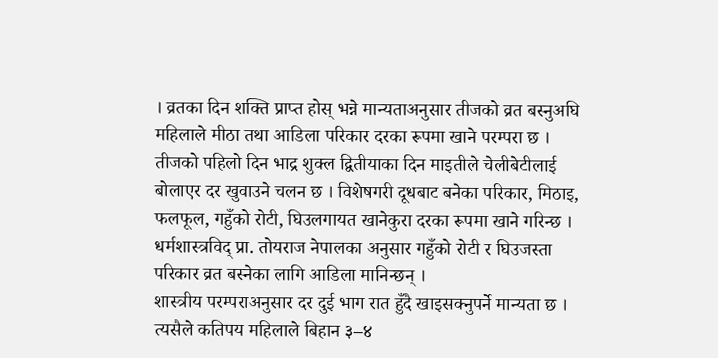। व्रतका दिन शक्ति प्राप्त होस् भन्ने मान्यताअनुसार तीजको व्रत बस्नुअघि महिलाले मीठा तथा आडिला परिकार दरका रूपमा खाने परम्परा छ ।
तीजको पहिलो दिन भाद्र शुक्ल द्वितीयाका दिन माइतीले चेलीबेटीलाई बोलाएर दर खुवाउने चलन छ । विशेषगरी दूधबाट बनेका परिकार, मिठाइ, फलफूल, गहुँको रोटी, घिउलगायत खानेकुरा दरका रूपमा खाने गरिन्छ । धर्मशास्त्रविद् प्रा. तोयराज नेपालका अनुसार गहुँको रोटी र घिउजस्ता परिकार व्रत बस्नेका लागि आडिला मानिन्छन् ।
शास्त्रीय परम्पराअनुसार दर दुई भाग रात हुँदै खाइसक्नुपर्ने मान्यता छ । त्यसैले कतिपय महिलाले बिहान ३–४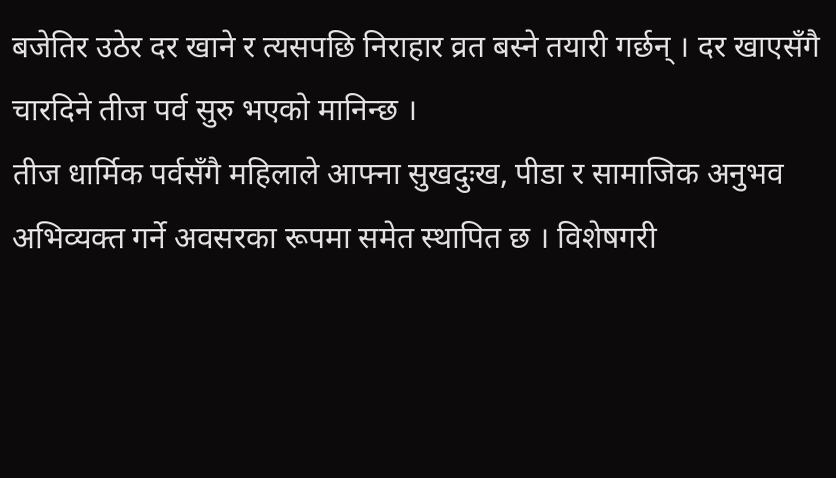बजेतिर उठेर दर खाने र त्यसपछि निराहार व्रत बस्ने तयारी गर्छन् । दर खाएसँगै चारदिने तीज पर्व सुरु भएको मानिन्छ ।
तीज धार्मिक पर्वसँगै महिलाले आफ्ना सुखदुःख, पीडा र सामाजिक अनुभव अभिव्यक्त गर्ने अवसरका रूपमा समेत स्थापित छ । विशेषगरी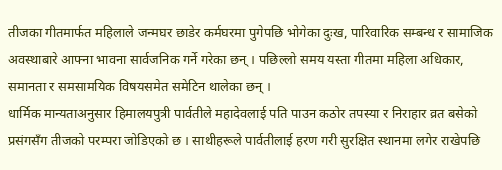तीजका गीतमार्फत महिलाले जन्मघर छाडेर कर्मघरमा पुगेपछि भोगेका दुःख, पारिवारिक सम्बन्ध र सामाजिक अवस्थाबारे आफ्ना भावना सार्वजनिक गर्ने गरेका छन् । पछिल्लो समय यस्ता गीतमा महिला अधिकार, समानता र समसामयिक विषयसमेत समेटिन थालेका छन् ।
धार्मिक मान्यताअनुसार हिमालयपुत्री पार्वतीले महादेवलाई पति पाउन कठोर तपस्या र निराहार व्रत बसेको प्रसंगसँग तीजको परम्परा जोडिएको छ । साथीहरूले पार्वतीलाई हरण गरी सुरक्षित स्थानमा लगेर राखेपछि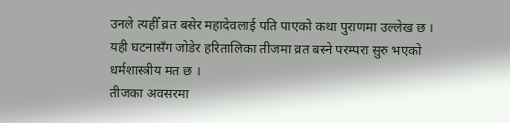उनले त्यहीँ व्रत बसेर महादेवलाई पति पाएको कथा पुराणमा उल्लेख छ । यही घटनासँग जोडेर हरितालिका तीजमा व्रत बस्ने परम्परा सुरु भएको धर्मशास्त्रीय मत छ ।
तीजका अवसरमा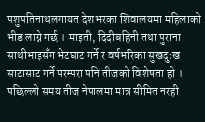पशुपतिनाथलगायत देशभरका शिवालयमा महिलाको भीड लाग्ने गर्छ । माइती, दिदीबहिनी तथा पुराना साथीभाइसँग भेटघाट गर्ने र वर्षभरिका सुखदुःख साटासाट गर्ने परम्परा पनि तीजको विशेषता हो ।
पछिल्लो समय तीज नेपालमा मात्र सीमित नरही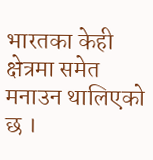भारतका केही क्षेत्रमा समेत मनाउन थालिएको छ ।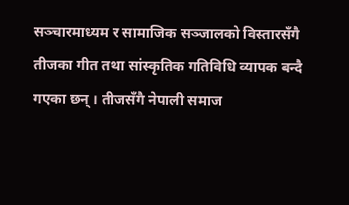सञ्चारमाध्यम र सामाजिक सञ्जालको विस्तारसँगै तीजका गीत तथा सांस्कृतिक गतिविधि व्यापक बन्दै गएका छन् । तीजसँगै नेपाली समाज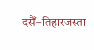दसैँ–तिहारजस्ता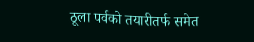ठूला पर्वको तयारीतर्फ समेत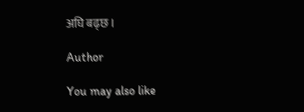अघि बढ्छ ।

Author

You may also like